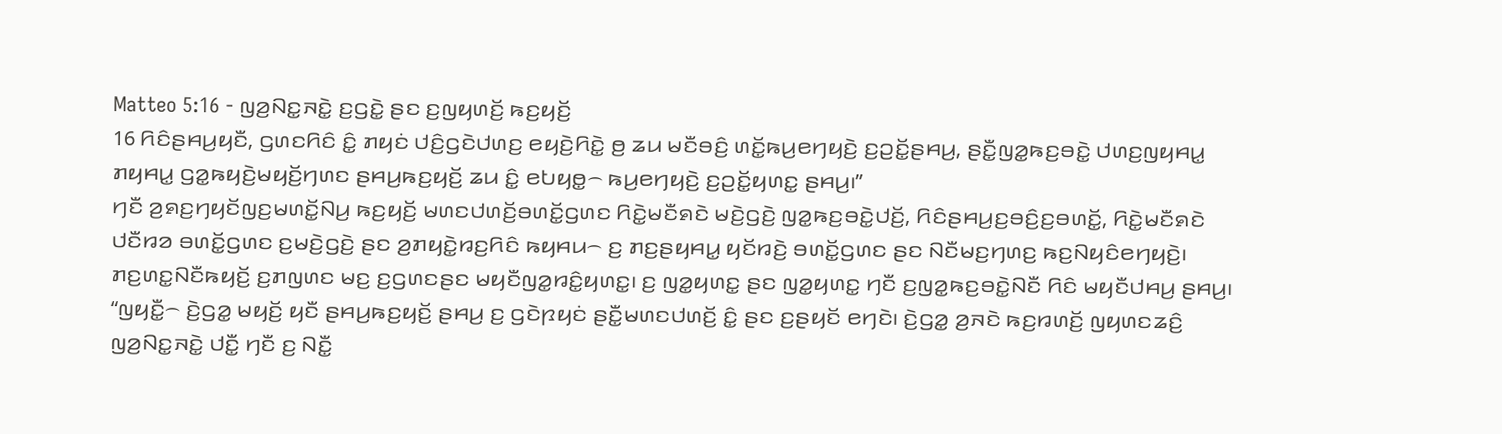Matteo 5:16 - ꤜꤤ꤬ꤡꤢ꤭ꤏꤢꤧ꤭ ꤢ꤬ꤞꤢꤧ꤭ ꤔꤢ ꤢ꤬ꤜꤟꤛꤢꤩ꤬ ꤒꤢ꤬ꤟꤢꤩ꤬
16 ꤖꤢꤨꤔꤌꤣ꤬ꤟꤢꤪ, ꤞꤛꤢꤖꤢꤨ ꤢꤨ꤭ ꤊꤟꤢꤦ ꤓꤢꤨ꤬ꤞꤢꤧꤓꤛꤢ꤬ ꤕꤟꤢꤧ꤬ꤖꤢꤧ꤭ ꤥ꤬ ꤘꤣ ꤗꤢꤪꤋꤢꤨ꤬ ꤛꤢꤩ꤭ꤒꤣ꤬ꤕꤚꤟꤢꤧ꤬ ꤢ꤬ꤑꤢꤩ꤭ꤔꤌꤣ꤬, ꤔꤢꤪ꤭ꤜꤤ꤭ꤒꤢ꤬ꤋꤢꤧ꤭ ꤓꤛꤢ꤬ꤜꤟꤌꤣ꤭ ꤊꤟꤌꤣ꤭ ꤞꤤ꤭ꤒꤟꤢꤧ꤬ꤗꤟꤢꤩ꤬ꤚꤛꤢ ꤔꤌꤣ꤬ꤒꤢ꤬ꤟꤢꤩ꤬ ꤘꤣ ꤢꤨ꤭ ꤕꤝꤟꤥ꤭꤮ ꤒꤣ꤬ꤕꤚꤟꤢꤧ꤬ ꤢ꤬ꤑꤢꤩ꤭ꤟꤛꤢ꤭ ꤔꤌꤣ꤬꤯”
ꤚꤢꤪ ꤤ꤬ꤎꤢ꤬ꤚꤟꤢꤩꤜꤢ꤬ꤗꤛꤢꤩ꤭ꤡꤣ꤬ ꤒꤢ꤬ꤟꤢꤩ꤬ ꤗꤛꤢꤓꤛꤢꤩ꤬ꤋꤛꤢꤩ꤭ꤞꤛꤢ ꤖꤢꤧ꤭ꤗꤢꤪꤎꤢꤧ ꤗꤢꤧ꤬ꤞꤢꤧ꤬ ꤜꤤ꤭ꤒꤢ꤬ꤋꤢꤧ꤭ꤓꤢꤩ꤬, ꤖꤢꤨꤔꤌꤣ꤬ꤢ꤬ꤋꤢꤨ꤬ꤢ꤬ꤋꤛꤢꤩ꤭, ꤖꤢꤧ꤭ꤗꤢꤪꤎꤢꤧ ꤓꤢꤪꤙꤤ ꤋꤛꤢꤩ꤭ꤞꤛꤢ ꤢ꤬ꤗꤢꤧ꤬ꤞꤢꤧ꤬ ꤔꤢ ꤤ꤬ꤊꤟꤢꤧ꤭ꤙꤢ꤬ꤖꤢꤨ ꤒꤟꤌꤣ꤮ ꤢ꤬ ꤊꤢ꤬ꤔꤟꤌꤣ꤭ ꤟꤢꤩꤙꤢꤧ꤬ ꤋꤛꤢꤩ꤭ꤞꤛꤢ ꤔꤢ ꤡꤢꤪꤗꤢ꤬ꤚꤛꤢ꤬ ꤒꤢ꤬ꤡꤟꤢꤨꤕꤚꤟꤢꤧ꤬꤯
ꤊꤢ꤬ꤛꤢ꤭ꤡꤢꤪꤒꤟꤢꤩ꤬ ꤢ꤬ꤊꤜꤛꤢ ꤗꤢ꤬ ꤢ꤬ꤞꤛꤢꤔꤢ ꤗꤟꤢꤪꤜꤤ꤭ꤙꤢꤨ꤭ꤟꤛꤢ꤭꤯ ꤢ꤬ ꤜꤤ꤭ꤟꤛꤢ꤭ ꤔꤢ ꤜꤤ꤭ꤟꤛꤢ꤭ ꤚꤢꤪ ꤢ꤬ꤜꤤ꤭ꤒꤢ꤬ꤋꤢꤧ꤭ꤡꤢꤪ ꤖꤢꤨ ꤗꤟꤢꤪꤓꤌꤣ꤬ ꤔꤌꤣ꤬꤯
“ꤜꤟꤢꤪ꤭꤮ ꤢꤧ꤬ꤞꤤ꤭ ꤗꤟꤢꤩ꤬ ꤟꤢꤪ ꤔꤌꤣ꤬ꤒꤢ꤬ꤟꤢꤩ꤬ ꤔꤌꤣ꤬ ꤢ꤬ ꤞꤢꤧꤐꤟꤢꤦ ꤔꤢꤪ꤭ꤗꤛꤢꤓꤛꤢꤩ꤬ ꤢꤨ꤭ ꤔꤢ ꤢ꤬ꤔꤟꤢꤩ ꤕꤚꤢꤧ꤯ ꤢꤧ꤬ꤞꤤ꤭ ꤤ꤬ꤏꤢꤧ ꤒꤢ꤬ꤙꤛꤢꤩ꤬ ꤜꤟꤛꤢꤘꤢꤨ꤬ ꤜꤤ꤬ꤡꤢ꤭ꤏꤢꤧ꤭ ꤓꤢꤪ꤭ ꤚꤢꤪ ꤢ꤬ ꤡꤢꤪ꤭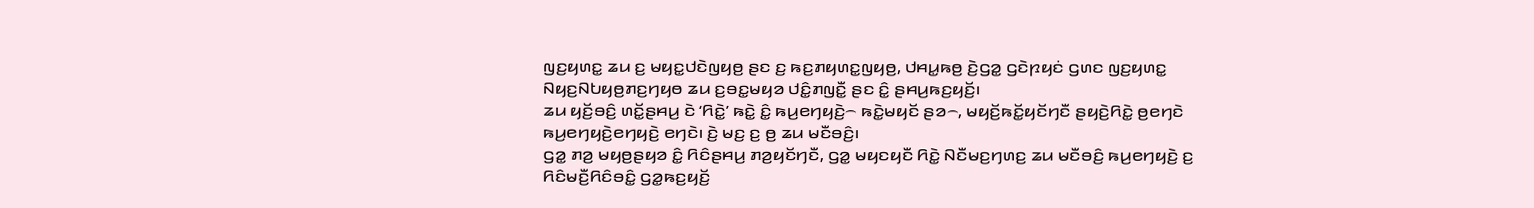ꤜꤢ꤬ꤟꤛꤢ꤭ ꤘꤣ ꤢ꤬ ꤗꤟꤢ꤭ꤓꤢꤧꤜꤟꤥ꤬ ꤔꤢ ꤢ꤬ ꤒꤢ꤬ꤊꤟꤛꤢ꤭ꤜꤟꤥ꤬, ꤓꤌꤣ꤭ꤒꤥ꤬ ꤢꤧ꤬ꤞꤤ꤭ ꤞꤢꤧꤐꤟꤢꤦ ꤞꤛꤢ ꤜꤢ꤬ꤟꤛꤢ꤭ ꤡꤟꤢ꤬ꤡꤝꤟꤥ꤬ꤊꤢ꤬ꤚꤟꤥ ꤘꤣ ꤢ꤬ꤋꤢ꤭ꤗꤟꤤ ꤓꤢꤨ꤭ꤊꤜꤢꤪ꤭ ꤔꤢ ꤢꤨ꤭ ꤔꤌꤣ꤬ꤒꤢ꤬ꤟꤢꤩ꤬꤯
ꤘꤣ ꤟꤢꤩ꤬ꤋꤢꤨ꤬ ꤛꤢꤩ꤭ꤔꤌꤣ꤬ ꤢꤧ ‘ꤖꤢꤧ꤭’ ꤒꤢꤧ꤭ ꤢꤨ꤭ ꤒꤣ꤬ꤕꤚꤟꤢꤧ꤬꤮ ꤒꤢꤧ꤭ꤗꤟꤢꤩ ꤔꤤ꤮, ꤗꤟꤢꤩ꤬ꤒꤢꤩ꤭ꤟꤢꤩꤚꤢꤪ ꤔꤟꤢꤧ꤬ꤖꤢꤧ꤭ ꤥ꤬ꤕꤚꤢꤧ ꤒꤣ꤬ꤕꤚꤟꤢꤧ꤬ꤕꤚꤟꤢꤧ꤬ ꤕꤚꤢꤧ꤯ ꤢꤧ꤬ ꤗꤢ꤬ ꤢ꤬ ꤥ꤬ ꤘꤣ ꤗꤢꤪꤋꤢꤨ꤬꤯
ꤞꤤ꤭ ꤊꤤ꤬ ꤗꤟꤥ꤬ꤔꤟꤤ ꤢꤨ꤭ ꤖꤢꤨꤔꤌꤣ꤬ ꤊꤤ꤬ꤟꤢꤩꤚꤢꤪ, ꤞꤤ꤭ ꤗꤟꤢꤟꤢꤪ ꤖꤢꤧ꤭ ꤡꤢꤪꤗꤢ꤬ꤚꤛꤢ꤬ ꤘꤣ ꤗꤢꤪꤋꤢꤨ꤬ ꤒꤣ꤬ꤕꤚꤟꤢꤧ꤬ ꤢ꤬ ꤖꤢꤨꤗꤢꤪ꤬ꤖꤢꤨꤋꤢꤨ꤭ ꤞꤤ꤭ꤒꤢ꤬ꤟꤢꤩ꤬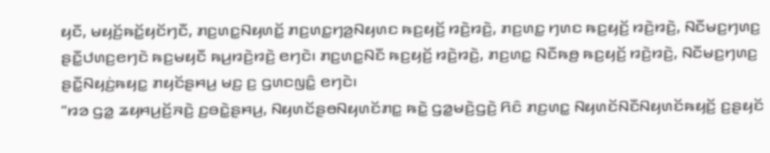ꤟꤢꤪ, ꤗꤟꤢꤩ꤬ꤒꤢꤩ꤭ꤟꤢꤩꤚꤢꤪ, ꤊꤢ꤬ꤛꤢ꤭ꤡꤟꤛꤢꤩ꤭ ꤊꤢ꤬ꤛꤢ꤭ꤚꤤ꤬ꤡꤟꤛꤢ ꤒꤢ꤬ꤟꤢꤩ꤬ ꤙꤢꤧ꤬ꤙꤢꤧ꤬, ꤊꤢ꤬ꤛꤢ꤭ ꤚꤛꤢ ꤒꤢ꤬ꤟꤢꤩ꤬ ꤙꤢꤧ꤬ꤙꤢꤧ꤬, ꤡꤢꤪꤗꤢ꤬ꤚꤛꤢ꤬ ꤔꤢꤪ꤭ꤓꤛꤢ꤬ꤕꤚꤢꤧ ꤒꤢ꤬ꤗꤟꤢꤪ ꤒꤣ꤬ꤙꤢꤧ꤬ꤙꤢꤧ꤬ ꤕꤚꤢꤧ꤯ ꤊꤢ꤬ꤛꤢ꤭ꤡꤢꤪ ꤒꤢ꤬ꤟꤢꤩ꤬ ꤙꤢꤧ꤬ꤙꤢꤧ꤬, ꤊꤢ꤬ꤛꤢ꤭ ꤡꤢꤪꤒꤥ꤬ ꤒꤢ꤬ꤟꤢꤩ꤬ ꤙꤢꤧ꤬ꤙꤢꤧ꤬, ꤡꤢꤪꤗꤢ꤬ꤚꤛꤢ꤬ ꤔꤢꤪ꤭ꤡꤟꤢꤦ꤬ꤒꤟꤢ꤭ ꤊꤟꤢꤩꤔꤌꤣ꤬ ꤗꤢ꤬ ꤢ꤬ ꤞꤛꤢꤜꤢꤨ꤭ ꤕꤚꤢꤧ꤯
“ꤙꤤ ꤞꤤ꤭ ꤘꤟꤌꤣ꤬ꤢꤩ꤬ꤏꤢꤧ꤬ ꤢ꤬ꤋꤢꤧ꤭ꤔꤌꤣ꤬, ꤡꤟꤛꤢꤩꤔꤥꤡꤟꤛꤢꤩꤊꤢ꤭ ꤒꤢꤧ꤭ ꤞꤤ꤭ꤗꤢꤧ꤬ꤞꤢꤧ꤬ ꤖꤢꤨ ꤊꤢ꤬ꤛꤢ꤭ ꤡꤟꤛꤢꤩꤡꤢꤪꤡꤟꤛꤢꤩꤒꤟꤢꤩ꤬ ꤢ꤬ꤔꤟꤢꤩ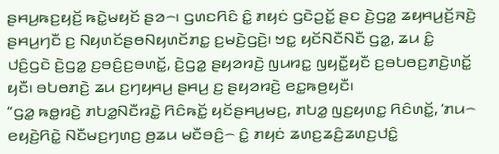ꤔꤌꤣ꤬ꤒꤢ꤬ꤟꤢꤩ꤬ ꤒꤢꤧ꤭ꤗꤟꤢꤩ ꤔꤤ꤮꤯ ꤞꤛꤢꤖꤢꤨ ꤢꤨ꤭ ꤊꤟꤢꤦ ꤞꤢꤧꤑꤢꤩ꤭ ꤔꤢ ꤢꤧ꤬ꤞꤤ꤭ ꤘꤟꤌꤣ꤬ꤢꤩ꤬ꤏꤢꤧ꤬ ꤔꤌꤣ꤬ꤚꤢꤪ ꤢ꤬ ꤡꤟꤛꤢꤩꤔꤥꤡꤟꤛꤢꤩꤊꤢ꤭ ꤢ꤬ꤗꤢꤧ꤬ꤞꤢꤧ꤬꤯ ꤠꤢ꤭ ꤟꤢꤩꤡꤢꤪꤡꤢꤪ ꤞꤤ꤭, ꤘꤣ ꤢꤨ꤭ ꤓꤢꤨ꤬ꤞꤢꤧ ꤢꤧ꤬ꤞꤤ꤭ ꤢ꤬ꤋꤢꤨ꤬ꤢ꤬ꤋꤛꤢꤩ꤭, ꤢꤧ꤬ꤞꤤ꤭ ꤔꤟꤤꤙꤢꤧ꤬ ꤜꤣꤙꤢ꤭ ꤜꤟꤢꤪ꤭ꤟꤢꤪ ꤢ꤬ꤋꤝꤥꤢ꤬ꤊꤢꤧ꤬ꤛꤢꤩ꤭ ꤟꤢꤪ꤯ ꤋꤝꤥꤊꤢꤧ꤬ ꤘꤣ ꤢ꤬ꤚꤟꤌꤣ꤬ ꤔꤌꤣ꤬ ꤢ꤬ ꤔꤟꤤꤙꤢꤧ꤬ ꤕꤢ꤭ꤒꤥ꤬ꤟꤢꤪ꤯
“ꤞꤤ꤭ ꤒꤥ꤭ꤙꤢꤧ꤬ ꤊꤝꤤ꤭ꤡꤢꤪꤙꤢꤧ꤭ ꤖꤢꤨꤒꤢꤩ꤭ ꤟꤢꤩꤔꤌꤣ꤬ꤗꤢ꤬, ꤊꤝꤤ꤭ ꤜꤢ꤬ꤟꤛꤢ꤭ ꤖꤢꤨꤛꤢꤩ꤭, ‘ꤊꤣ꤮ ꤕꤟꤢꤧ꤬ꤖꤢꤧ꤭ ꤡꤢꤪꤗꤢ꤬ꤚꤛꤢ꤬ ꤥ꤬ꤘꤣ ꤗꤢꤪꤋꤢꤨ꤬꤮ ꤢꤨ꤭ ꤊꤟꤢꤦ ꤘꤛꤢ꤬ꤘꤢꤨ꤬ꤘꤛꤢ꤬ꤓꤢꤨ꤭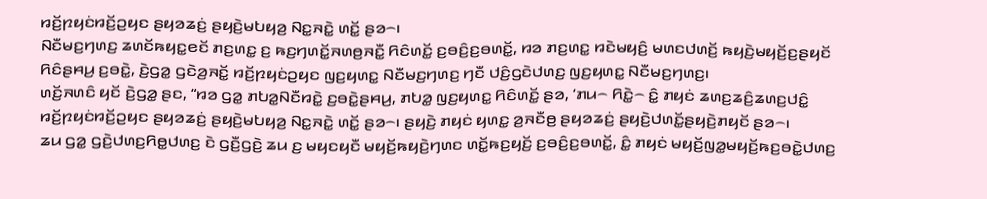ꤙꤢꤩ꤬ꤐꤟꤢꤦꤙꤢꤩ꤬ꤑꤟꤢ ꤔꤟꤤꤘꤢꤦ꤬ ꤔꤟꤢꤧ꤬ꤗꤝꤟꤤ꤬ ꤡꤢ꤭ꤏꤢꤧ꤭ ꤛꤢꤩ꤭ ꤔꤤ꤮꤯
ꤡꤢꤪꤗꤢ꤬ꤚꤛꤢ꤬ ꤘꤛꤢꤩꤒꤟꤢ꤭ꤕꤢꤩ ꤊꤢ꤬ꤛꤢ꤭ ꤢ꤬ ꤒꤢ꤬ꤚꤛꤢꤩ꤭ꤏꤛꤥ꤬ꤏꤢꤪ꤭ ꤖꤢꤨꤛꤢꤩ꤭ ꤢ꤬ꤋꤢꤨ꤬ꤢ꤬ꤋꤛꤢꤩ꤭, ꤙꤤ ꤊꤢ꤬ꤛꤢ꤭ ꤙꤢꤧꤗꤟꤢꤨ꤬ ꤗꤛꤢꤓꤛꤢꤩ꤬ ꤒꤟꤢꤧ꤬ꤗꤟꤢꤩ꤬ꤢ꤬ꤔꤟꤢꤩ ꤖꤢꤨꤔꤌꤣ꤬ ꤢ꤬ꤋꤢꤧ꤭, ꤢꤧ꤬ꤞꤤ꤭ ꤞꤢꤧꤤ꤬ꤏꤢꤩ꤭ ꤙꤢꤩ꤬ꤐꤟꤢꤦꤑꤟꤢ ꤜꤢ꤬ꤟꤛꤢ꤭ ꤡꤢꤪꤗꤢ꤬ꤚꤛꤢ꤬ ꤚꤢꤪ ꤓꤢꤨ꤬ꤞꤢꤧꤓꤛꤢ꤬ ꤜꤢ꤬ꤟꤛꤢ꤭ ꤡꤢꤪꤗꤢ꤬ꤚꤛꤢ꤬꤯
ꤛꤢꤩ꤬ꤏꤛꤢꤨ ꤟꤢꤩ ꤢꤧ꤬ꤞꤤ꤭ ꤔꤢ, “ꤙꤤ ꤞꤤ꤭ ꤊꤝꤤ꤭ꤡꤢꤪꤙꤢꤧ꤭ ꤢ꤬ꤋꤢꤧ꤭ꤔꤌꤣ꤬, ꤊꤝꤤ꤭ ꤜꤢ꤬ꤟꤛꤢ꤭ ꤖꤢꤨꤛꤢꤩ꤭ ꤔꤤ, ‘ꤊꤣ꤮ ꤖꤢꤧ꤭꤮ ꤢꤨ꤭ ꤊꤟꤢꤦ ꤘꤛꤢ꤬ꤘꤢꤨ꤬ꤘꤛꤢ꤬ꤓꤢꤨ꤭ ꤙꤢꤩ꤬ꤐꤟꤢꤦꤙꤢꤩ꤬ꤑꤟꤢ ꤔꤟꤤꤘꤢꤦ꤬ ꤔꤟꤢꤧ꤬ꤗꤝꤟꤤ꤬ ꤡꤢ꤭ꤏꤢꤧ꤭ ꤛꤢꤩ꤭ ꤔꤤ꤮꤯ ꤔꤟꤢꤧ꤬ ꤊꤟꤢꤦ ꤟꤛꤢ꤭ ꤤ꤬ꤏꤢꤪꤥ꤬ ꤔꤟꤤꤘꤢꤦ꤬ ꤔꤟꤢꤧ꤬ꤓꤛꤢꤩ꤭ꤔꤟꤢꤧ꤬ꤊꤟꤢꤩ ꤔꤤ꤮꤯
ꤘꤣ ꤞꤤ꤭ ꤞꤢꤧ꤬ꤓꤛꤢ꤬ꤖꤥ꤭ꤓꤛꤢ꤬ ꤢꤧ ꤞꤢꤪ꤬ꤞꤢꤧ꤬ ꤘꤣ ꤢ꤬ ꤗꤟꤢꤟꤢꤪ ꤗꤟꤢꤩ꤬ꤒꤟꤢꤧ꤬ꤚꤛꤢ ꤛꤢꤩ꤭ꤒꤢ꤬ꤟꤢꤩ꤬ ꤢ꤬ꤋꤢꤨ꤬ꤢ꤬ꤋꤛꤢꤩ꤭, ꤢꤨ꤭ ꤊꤟꤢꤦ ꤗꤟꤢꤩ꤬ꤜꤤ꤭ꤗꤟꤢꤩ꤬ꤒꤢ꤬ꤋꤢꤧ꤭ꤓꤛꤢ꤬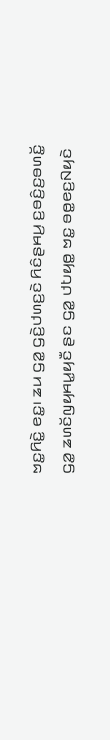ꤠꤢ꤭ꤖꤢꤧ꤭ ꤕꤢ꤭꤯ ꤘꤣ ꤞꤤ꤭ ꤞꤢꤧ꤬ꤓꤛꤢ꤬ꤢꤧ ꤖꤢꤨꤔꤌꤣ꤬ ꤢ꤬ꤋꤢꤨ꤬ꤢ꤬ꤋꤛꤢꤩ꤭ ꤞꤤ꤭ ꤘꤛꤢꤩꤜꤟꤌꤣ꤭ꤟꤢꤪ ꤔꤢ ꤞꤤ꤭ ꤓꤝꤟꤥ꤭ ꤠꤢ꤭ ꤋꤥ꤭ꤕꤢ꤬ꤡꤟꤢꤧ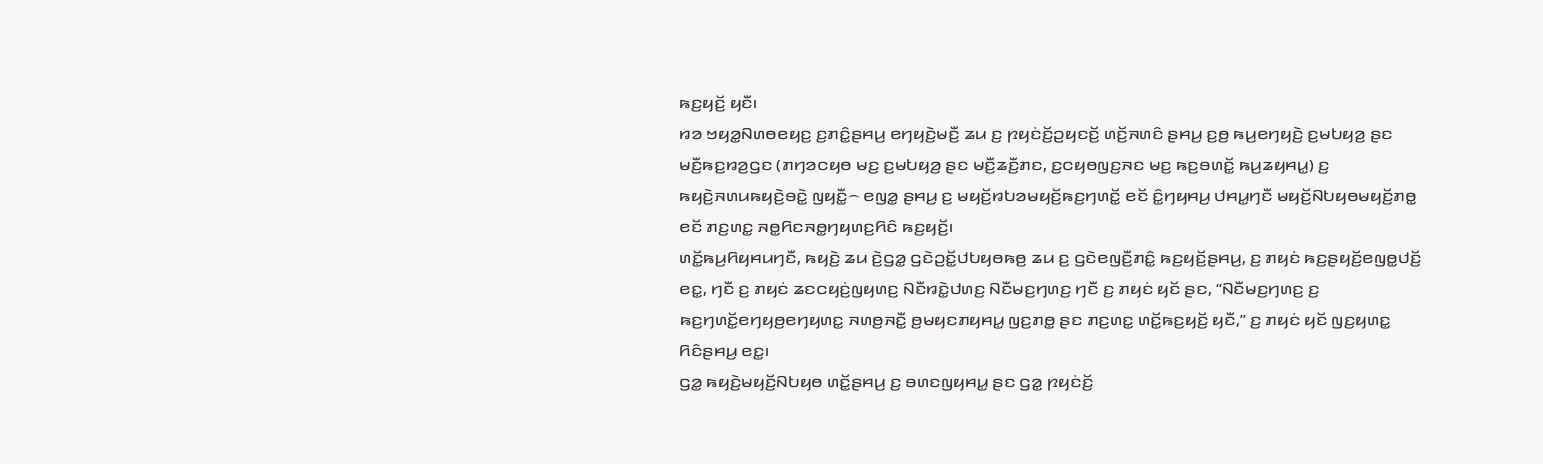ꤒꤢ꤬ꤟꤢꤩ꤬ ꤟꤢꤪ꤯
ꤙꤤ ꤠꤟꤤ꤭ꤡꤛꤥꤕꤟꤢ꤬ ꤢ꤬ꤊꤢꤨ꤭ꤔꤌꤣ꤬ ꤕꤚꤟꤢꤧ꤬ꤗꤢꤪ꤬ ꤘꤣ ꤢ꤬ ꤐꤟꤢꤦꤢꤩ꤬ꤑꤟꤢꤢꤩ꤬ ꤛꤢꤩ꤬ꤏꤛꤢꤨ ꤔꤌꤣ꤬ ꤢ꤬ꤥ꤬ ꤒꤣ꤬ꤕꤚꤟꤢꤧ꤬ ꤢ꤬ꤗꤝꤟꤤ꤬ ꤔꤢ ꤗꤢꤪ꤬ꤒꤢ꤬ꤙꤤ꤬ꤞꤢ (ꤊꤚꤤꤍꤟꤥ ꤗꤢ꤬ ꤢ꤬ꤗꤝꤟꤤ꤬ ꤔꤢ ꤗꤢꤪ꤬ꤘꤢꤪ꤬ꤊꤢ, ꤢ꤬ꤍꤟꤥꤜꤢ꤬ꤏꤢ ꤗꤢ꤬ ꤒꤢ꤬ꤋꤛꤢꤩ꤭ ꤒꤣ꤬ꤘꤟꤌꤣ꤭) ꤢ꤬ ꤒꤟꤢꤧ꤬ꤏꤛꤣꤒꤟꤢꤧ꤬ꤋꤢꤧ꤭ ꤜꤟꤢꤪ꤭꤮ ꤕꤜꤤ꤭ ꤔꤌꤣ꤬ ꤢ꤬ ꤗꤟꤢꤩ꤬ꤙꤝꤤꤗꤟꤢꤩ꤬ꤒꤢ꤬ꤚꤛꤢꤩ꤭ ꤕꤢꤩ ꤢꤨ꤭ꤚꤟꤌꤣ꤬ ꤓꤌꤣ꤭ꤚꤢꤪ ꤗꤟꤢꤩ꤬ꤡꤝꤟꤥꤗꤟꤢꤩ꤬ꤊꤥ꤭ ꤕꤢꤩ ꤊꤢ꤬ꤛꤢ꤭ ꤏꤥ꤭ꤖꤢꤏꤥ꤭ꤚꤟꤛꤢ꤬ꤖꤢꤨ ꤒꤢ꤬ꤟꤢꤩ꤬꤯
ꤛꤢꤩ꤭ꤒꤣ꤬ꤖꤟꤌꤣꤚꤢꤪ, ꤒꤟꤢꤧ꤬ ꤘꤣ ꤢꤧ꤬ꤞꤤ꤭ ꤞꤢꤧꤑꤢꤩ꤭ꤓꤝꤟꤥꤒꤥ꤬ ꤘꤣ ꤢ꤬ ꤞꤢꤧꤕꤜꤢꤪ꤬ꤊꤢꤨ꤭ ꤒꤢ꤬ꤟꤢꤩ꤬ꤔꤌꤣ꤬, ꤢ꤬ ꤊꤟꤢꤦ ꤒꤢ꤬ꤔꤟꤢꤩ꤬ꤕꤜꤥ꤭ꤓꤢꤩ꤬ ꤕꤢ꤭, ꤚꤢꤪ ꤢ꤬ ꤊꤟꤢꤦ ꤘꤢꤍꤟꤢꤦ꤬ꤜꤟꤛꤢ꤬ ꤡꤢꤪꤙꤢꤧ꤭ꤓꤛꤢ꤬ ꤡꤢꤪꤗꤢ꤬ꤚꤛꤢ꤬ ꤚꤢꤪ ꤢ꤬ ꤊꤟꤢꤦ ꤟꤢꤩ ꤔꤢ, “ꤡꤢꤪꤗꤢ꤬ꤚꤛꤢ꤬ ꤢ꤬ ꤒꤢ꤬ꤚꤛꤢꤩ꤭ꤕꤚꤟꤥ꤬ꤕꤚꤟꤛꤢ꤭ ꤏꤛꤥ꤬ꤏꤢꤪ꤭ ꤥ꤬ꤗꤟꤢꤊꤟꤌꤣ꤭ ꤜꤢ꤬ꤊꤥ꤭ ꤔꤢ ꤊꤢ꤬ꤛꤢ꤭ ꤛꤢꤩ꤭ꤒꤢ꤬ꤟꤢꤩ꤬ ꤟꤢꤪ,” ꤢ꤬ ꤊꤟꤢꤦ ꤟꤢꤩ ꤜꤢ꤬ꤟꤛꤢ꤭ ꤖꤢꤨꤔꤌꤣ꤬ ꤕꤢ꤭꤯
ꤞꤤ꤭ ꤒꤟꤢꤧ꤬ꤗꤟꤢꤩ꤬ꤡꤝꤟꤥ ꤛꤢꤩ꤭ꤔꤌꤣ꤬ ꤢ꤬ ꤋꤛꤢꤜꤟꤌꤣ꤭ ꤔꤢ ꤞꤤ꤭ ꤐꤟꤢꤦꤢꤩ꤬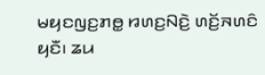ꤗꤟꤢꤜꤢ꤬ꤊꤥ꤭ ꤙꤛꤢ꤬ꤡꤢꤧ꤬ ꤛꤢꤩ꤬ꤏꤛꤢꤨ ꤟꤢꤪ꤯ ꤘꤣ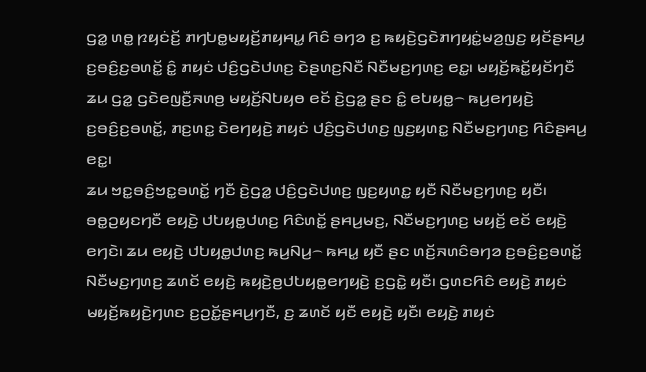ꤞꤤ꤭ ꤛꤥ꤭ ꤐꤟꤢꤦꤢꤩ꤬ ꤊꤚꤝꤥ꤭ꤗꤟꤢꤩ꤬ꤊꤟꤌꤣ꤭ ꤖꤢꤨ ꤋꤚꤤ ꤢ꤬ ꤒꤟꤢꤧ꤬ꤞꤢꤧꤊꤚꤟꤢꤦ꤭ꤗꤤ꤬ꤜꤢ꤬ ꤟꤢꤩꤔꤌꤣ꤬ ꤢ꤬ꤋꤢꤨ꤬ꤢ꤬ꤋꤛꤢꤩ꤭ ꤢꤨ꤭ ꤊꤟꤢꤦ ꤓꤢꤨ꤬ꤞꤢꤧꤓꤛꤢ꤬ ꤢꤧꤔꤛꤢ꤬ꤡꤢꤪ ꤡꤢꤪꤗꤢ꤬ꤚꤛꤢ꤬ ꤕꤢ꤭꤯ ꤗꤟꤢꤩ꤬ꤒꤢꤩ꤭ꤟꤢꤩꤚꤢꤪ ꤘꤣ ꤞꤤ꤭ ꤞꤢꤧꤕꤜꤢꤪ꤬ꤏꤛꤥ꤬ ꤗꤟꤢꤩ꤬ꤡꤝꤟꤥ ꤕꤢꤩ ꤢꤧ꤬ꤞꤤ꤭ ꤔꤢ ꤢꤨ꤭ ꤕꤝꤟꤥ꤭꤮ ꤒꤣ꤬ꤕꤚꤟꤢꤧ꤬ ꤢ꤬ꤋꤢꤨ꤬ꤢ꤬ꤋꤛꤢꤩ꤭, ꤊꤢ꤬ꤛꤢ꤭ ꤢꤧꤕꤚꤟꤢꤧ꤬ ꤊꤟꤢꤦ ꤓꤢꤨ꤬ꤞꤢꤧꤓꤛꤢ꤬ ꤜꤢ꤬ꤟꤛꤢ꤭ ꤡꤢꤪꤗꤢ꤬ꤚꤛꤢ꤬ ꤖꤢꤨꤔꤌꤣ꤬ ꤕꤢ꤭꤯
ꤘꤣ ꤠꤢ꤭ꤋꤢꤨ꤬ꤠꤢ꤭ꤋꤛꤢꤩ꤭ ꤚꤢꤪ ꤢꤧ꤬ꤞꤤ꤭ ꤓꤢꤨ꤬ꤞꤢꤧꤓꤛꤢ꤬ ꤜꤢ꤬ꤟꤛꤢ꤭ ꤟꤢꤪ ꤡꤢꤪꤗꤢ꤬ꤚꤛꤢ꤬ ꤟꤢꤪ꤯
ꤋꤥ꤭ꤑꤟꤢꤚꤢꤪ ꤕꤟꤢꤧ꤬ ꤓꤝꤟꤥ꤭ꤓꤛꤢ꤬ ꤖꤢꤨꤛꤢꤩ꤭ ꤔꤌꤣ꤬ꤗꤢ꤬, ꤡꤢꤪꤗꤢ꤬ꤚꤛꤢ꤬ ꤗꤟꤢꤩ꤬ ꤕꤢꤩ ꤕꤟꤢꤧ꤬ ꤕꤚꤢꤧ꤯ ꤘꤣ ꤕꤟꤢꤧ꤬ ꤓꤝꤟꤥ꤭ꤓꤛꤢ꤬ ꤒꤣ꤬ꤡꤣ꤬꤮ ꤒꤌꤣ꤭ ꤟꤢꤪ ꤔꤢ ꤛꤢꤩ꤬ꤏꤛꤢꤨꤋꤚꤤ ꤢ꤬ꤋꤢꤨ꤬ꤢ꤬ꤋꤛꤢꤩ꤭ ꤡꤢꤪꤗꤢ꤬ꤚꤛꤢ꤬ ꤘꤛꤢꤩ ꤕꤟꤢꤧ꤬ ꤒꤟꤢꤧ꤬ꤥ꤬ꤓꤝꤟꤥ꤭ꤕꤚꤟꤢꤧ꤬ ꤢ꤬ꤞꤢꤧ꤭ ꤟꤢꤪ꤯ ꤞꤛꤢꤖꤢꤨ ꤕꤟꤢꤧ꤬ ꤊꤟꤢꤦ ꤗꤟꤢꤩ꤬ꤒꤟꤢꤧ꤬ꤚꤛꤢ ꤢ꤬ꤑꤢꤩ꤭ꤔꤌꤣ꤬ꤚꤢꤪ, ꤢ꤬ ꤘꤛꤢꤩ ꤟꤢꤪ ꤕꤟꤢꤧ꤬ ꤟꤢꤪ꤯ ꤕꤟꤢꤧ꤬ ꤊꤟꤢꤦ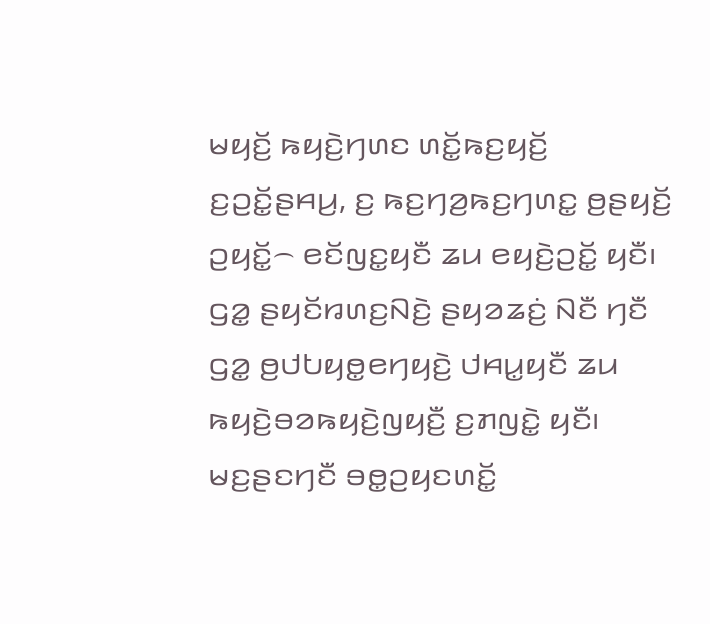ꤗꤟꤢꤩ꤬ ꤒꤟꤢꤧ꤬ꤚꤛꤢ ꤛꤢꤩ꤭ꤒꤢ꤬ꤟꤢꤩ꤬ ꤢ꤬ꤑꤢꤩ꤭ꤔꤌꤣ꤬, ꤢ꤬ ꤒꤢ꤬ꤚꤤ꤬ꤒꤢ꤬ꤚꤛꤢ꤭ ꤥ꤬ꤔꤟꤢꤩ꤬ ꤑꤟꤢꤩ꤭꤮ ꤕꤢꤩꤜꤢ꤭ꤟꤢꤪ ꤘꤣ ꤕꤟꤢꤧ꤬ꤑꤢꤩ꤭ ꤟꤢꤪ꤯
ꤞꤤ꤭ ꤔꤟꤢꤩꤙꤛꤢ꤬ꤡꤢꤧ꤬ ꤔꤟꤤꤘꤢꤦ꤬ ꤡꤢꤪ ꤚꤢꤪ ꤞꤤ꤭ ꤥ꤬ꤓꤝꤟꤥ꤭ꤕꤚꤟꤢꤧ꤬ ꤓꤌꤣ꤭ꤟꤢꤪ ꤘꤣ ꤒꤟꤢꤧ꤬ꤋꤤꤒꤟꤢꤧ꤬ꤜꤟꤢꤪ꤬ ꤢ꤬ꤊꤜꤢꤧ꤭ ꤟꤢꤪ꤯ ꤗꤢ꤬ꤔꤢꤚꤢꤪ ꤋꤥ꤭ꤑꤟꤢꤛꤢꤩ꤭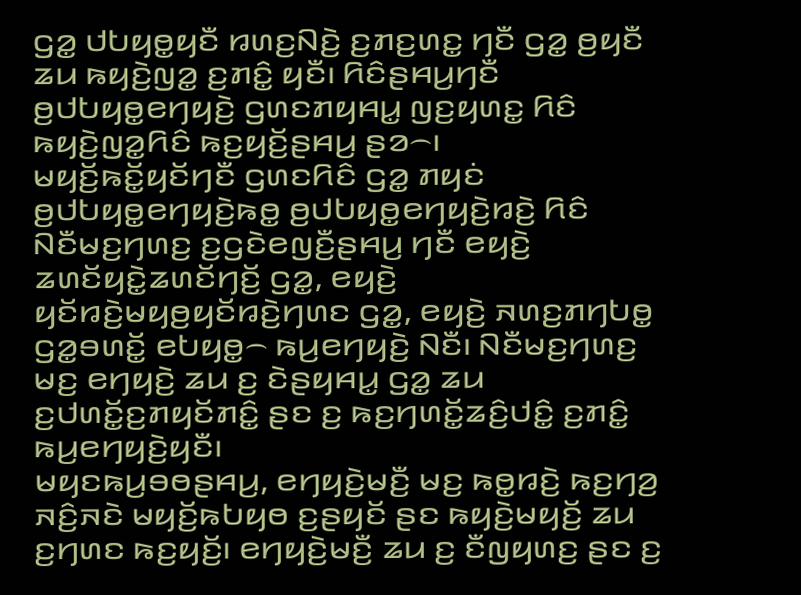ꤞꤤ꤭ ꤓꤝꤟꤥ꤭ꤟꤢꤪ ꤙꤛꤢ꤬ꤡꤢꤧ꤬ ꤢ꤬ꤊꤢ꤬ꤛꤢ꤭ ꤚꤢꤪ ꤞꤤ꤭ ꤥ꤬ꤟꤢꤪ ꤘꤣ ꤒꤟꤢꤧ꤬ꤜꤤ꤭ ꤢ꤬ꤊꤢꤨ꤭ ꤟꤢꤪ꤯ ꤖꤢꤨꤔꤌꤣ꤬ꤚꤢꤪ ꤥ꤬ꤓꤝꤟꤥ꤭ꤕꤚꤟꤢꤧ꤬ ꤞꤛꤢꤊꤟꤌꤣ꤭ ꤜꤢ꤬ꤟꤛꤢ꤭ ꤖꤢꤨ ꤒꤟꤢꤧ꤬ꤜꤤ꤭ꤖꤢꤨ ꤒꤢ꤬ꤟꤢꤩ꤬ꤔꤌꤣ꤬ ꤔꤤ꤮꤯
ꤗꤟꤢꤩ꤬ꤒꤢꤩ꤭ꤟꤢꤩꤚꤢꤪ ꤞꤛꤢꤖꤢꤨ ꤞꤤ꤭ ꤊꤟꤢꤦ ꤥ꤬ꤓꤝꤟꤥ꤭ꤕꤚꤟꤢꤧ꤬ꤒꤥ꤭ ꤥ꤬ꤓꤝꤟꤥ꤭ꤕꤚꤟꤢꤧ꤬ꤙꤢꤧ꤬ ꤖꤢꤨ ꤡꤢꤪꤗꤢ꤬ꤚꤛꤢ꤬ ꤢ꤬ꤞꤢꤧꤕꤜꤢꤪ꤬ꤔꤌꤣ꤬ ꤚꤢꤪ ꤕꤟꤢꤧ꤬ ꤘꤛꤢꤩꤟꤢꤧ꤭ꤘꤛꤢꤩꤚꤢꤩ꤬ ꤞꤤ꤭, ꤕꤟꤢꤧ꤬ ꤟꤢꤩꤙꤢꤧ꤬ꤗꤟꤥ꤬ꤟꤢꤩꤙꤢꤧ꤬ꤚꤛꤢ ꤞꤤ꤭, ꤕꤟꤢꤧ꤬ ꤏꤛꤢ꤬ꤊꤚꤝꤥ꤭ ꤞꤤ꤭ꤋꤛꤢꤩ꤭ ꤕꤝꤟꤥ꤭꤮ ꤒꤣ꤬ꤕꤚꤟꤢꤧ꤬ ꤡꤢꤪ꤯ ꤡꤢꤪꤗꤢ꤬ꤚꤛꤢ꤬ ꤗꤢ꤬ ꤕꤚꤟꤢꤧ꤬ ꤘꤣ ꤢ꤬ ꤢꤧꤔꤟꤌꤣ꤭ ꤞꤤ꤭ ꤘꤣ ꤢ꤬ꤓꤛꤢꤩ꤭ꤢ꤬ꤊꤟꤢꤩꤊꤢꤨ꤭ ꤔꤢ ꤢ꤬ ꤒꤢ꤬ꤚꤛꤢꤩ꤭ꤘꤢꤨ꤬ꤓꤢꤨ꤭ ꤢ꤬ꤊꤢꤨ꤭ ꤒꤣ꤬ꤕꤚꤟꤢꤧ꤬ꤟꤢꤪ꤯
ꤗꤟꤢꤒꤣ꤬ꤋꤥꤔꤌꤣ꤬, ꤕꤚꤟꤢꤧ꤬ꤗꤢꤪ꤬ ꤗꤢ꤬ ꤒꤥ꤭ꤙꤢꤧ꤬ ꤒꤢ꤬ꤚꤤ꤬ ꤏꤢꤨ꤬ꤏꤢꤧ ꤗꤟꤢꤩ꤬ꤒꤝꤟꤥ ꤢ꤬ꤔꤟꤢꤩ ꤔꤢ ꤒꤟꤢꤧ꤬ꤗꤟꤢꤩ꤬ ꤘꤣ ꤢ꤬ꤚꤛꤢ ꤒꤢ꤬ꤟꤢꤩ꤬꤯ ꤕꤚꤟꤢꤧ꤬ꤗꤢꤪ꤬ ꤘꤣ ꤢ꤬ ꤢꤪꤜꤟꤛꤢ꤬ ꤔꤢ ꤢ꤬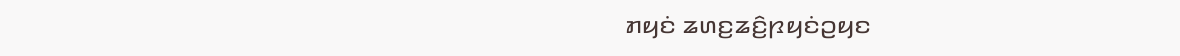ꤊꤟꤢꤦ ꤘꤛꤢ꤬ꤘꤢꤨ꤬ꤐꤟꤢꤦꤑꤟꤢ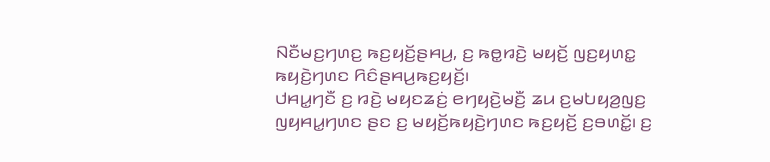ꤡꤢꤪꤗꤢ꤬ꤚꤛꤢ꤬ ꤒꤢ꤬ꤟꤢꤩ꤬ꤔꤌꤣ꤬, ꤢ꤬ ꤒꤥ꤭ꤙꤢꤧ꤬ ꤗꤟꤢꤩ꤬ ꤜꤢ꤬ꤟꤛꤢ꤭ ꤒꤟꤢꤧ꤬ꤚꤛꤢ ꤖꤢꤨꤔꤌꤣ꤬ꤒꤢ꤬ꤟꤢꤩ꤬꤯
ꤓꤌꤣ꤭ꤚꤢꤪ ꤢ꤬ ꤙꤢꤧ꤬ ꤗꤟꤢꤘꤢꤦ꤬ ꤕꤚꤟꤢꤧ꤬ꤗꤢꤪ꤬ ꤘꤣ ꤢ꤬ꤗꤝꤟꤤ꤬ꤜꤢ꤬ ꤜꤟꤌꤣ꤭ꤚꤛꤢ ꤔꤢ ꤢ꤬ ꤗꤟꤢꤩ꤬ꤒꤟꤢꤧ꤬ꤚꤛꤢ ꤒꤢ꤬ꤟꤢꤩ꤬ ꤢ꤬ꤋꤛꤢꤩ꤭꤯ ꤢ꤬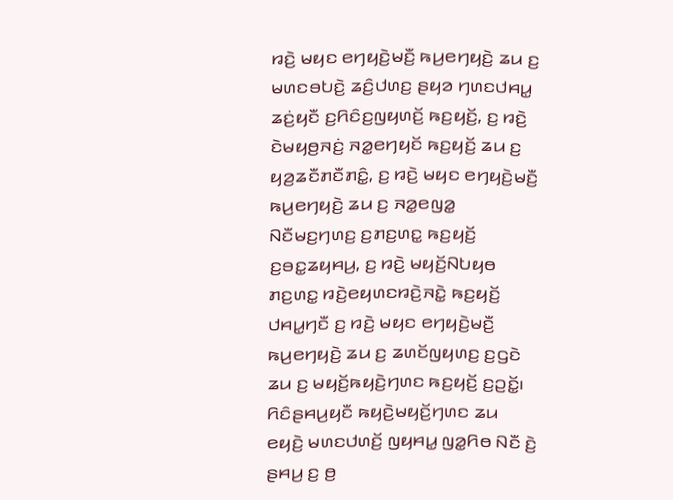ꤙꤢꤧ꤬ ꤗꤟꤢ ꤕꤚꤟꤢꤧ꤬ꤗꤢꤪ꤬ ꤒꤣ꤬ꤕꤚꤟꤢꤧ꤬ ꤘꤣ ꤢ꤬ ꤗꤛꤢꤋꤝꤢꤧ꤬ ꤘꤢꤨ꤬ꤓꤛꤢ꤬ ꤔꤟꤤ ꤚꤛꤢꤓꤌꤣ꤭ ꤘꤢꤦ꤬ꤟꤢꤪ ꤢ꤬ꤖꤢꤨꤢ꤬ꤜꤟꤛꤢꤩ꤬ ꤒꤢ꤬ꤟꤢꤩ꤬, ꤢ꤬ ꤙꤢꤧ꤬ ꤢꤧꤗꤟꤥ꤬ꤏꤢꤦ꤬ ꤏꤤ꤭ꤕꤚꤟꤢꤩ ꤒꤢ꤬ꤟꤢꤩ꤬ ꤘꤣ ꤢ꤬ ꤟꤤ꤬ꤘꤢꤪꤊꤢꤪꤊꤢꤨ꤭, ꤢ꤬ ꤙꤢꤧ꤬ ꤗꤟꤢ ꤕꤚꤟꤢꤧ꤬ꤗꤢꤪ꤬ ꤒꤣ꤬ꤕꤚꤟꤢꤧ꤬ ꤘꤣ ꤢ꤬ ꤏꤤ꤭ꤕꤜꤤ꤭ ꤡꤢꤪꤗꤢ꤬ꤚꤛꤢ꤬ ꤢ꤬ꤊꤢ꤬ꤛꤢ꤭ ꤒꤢ꤬ꤟꤢꤩ꤬ ꤢ꤬ꤋꤢ꤭ꤘꤟꤌꤣ꤬, ꤢ꤬ ꤙꤢꤧ꤬ ꤗꤟꤢꤩ꤬ꤡꤝꤟꤥ ꤊꤢ꤬ꤛꤢ꤭ ꤙꤢꤧ꤬ꤕꤟꤛꤢꤙꤢꤧ꤬ꤏꤢꤧ꤭ ꤒꤢ꤬ꤟꤢꤩ꤬ ꤓꤌꤣ꤭ꤚꤢꤪ ꤢ꤬ ꤙꤢꤧ꤬ ꤗꤟꤢ ꤕꤚꤟꤢꤧ꤬ꤗꤢꤪ꤬ ꤒꤣ꤬ꤕꤚꤟꤢꤧ꤬ ꤘꤣ ꤢ꤬ ꤘꤛꤢꤩꤜꤟꤛꤢ꤬ ꤢ꤬ꤞꤢꤧ ꤘꤣ ꤢ꤬ ꤗꤟꤢꤩ꤬ꤒꤟꤢꤧ꤬ꤚꤛꤢ ꤒꤢ꤬ꤟꤢꤩ꤬ ꤢ꤬ꤑꤢꤩ꤭꤯
ꤖꤢꤨꤔꤌꤣ꤬ꤟꤢꤪ ꤒꤟꤢꤧ꤬ꤗꤟꤢꤩ꤬ꤚꤛꤢ ꤘꤣ ꤕꤟꤢꤧ꤬ ꤗꤛꤢꤓꤛꤢꤩ꤬ ꤜꤟꤌꤣ꤭ ꤜꤤ꤭ꤖꤥ ꤡꤢꤪ ꤢꤧ꤬ ꤔꤌꤣ꤬ ꤢ꤬ ꤥ꤬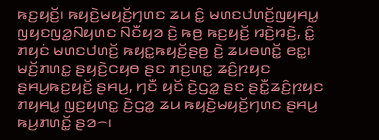ꤒꤢ꤬ꤟꤢꤩ꤬꤯ ꤒꤟꤢꤧ꤬ꤗꤟꤢꤩ꤬ꤚꤛꤢ ꤘꤣ ꤢꤨ꤭ ꤗꤛꤢꤓꤛꤢꤩ꤬ꤜꤟꤌꤣ꤭ ꤜꤟꤢꤜꤤ꤭ꤡꤟꤛꤢ ꤡꤢꤪꤟꤤ ꤢꤧ꤬ ꤒꤥ꤬ ꤒꤢ꤬ꤟꤢꤩ꤬ ꤙꤢꤧ꤬ꤙꤢꤧ꤬, ꤢꤨ꤭ ꤊꤟꤢꤦ ꤗꤛꤢꤓꤛꤢꤩ꤬ ꤒꤟꤢ꤭ꤒꤟꤢꤩ꤬ꤔꤥ꤬ ꤢꤧ꤬ ꤘꤣꤋꤛꤢꤩ꤭ ꤕꤢ꤭꤯
ꤗꤢꤩ꤬ꤊꤛꤢ꤭ ꤔꤟꤢꤧ꤬ꤍꤟꤥ ꤔꤢ ꤊꤢ꤬ꤛꤢ꤭ ꤘꤢꤨ꤬ꤐꤟꤢ ꤔꤌꤣ꤬ꤒꤢ꤬ꤟꤢꤩ꤬ ꤔꤌꤣ꤬, ꤚꤢꤪ ꤟꤢꤩ ꤢꤧ꤬ꤞꤤ꤭ ꤔꤢ ꤔꤢꤪ꤭ꤘꤢꤨ꤬ꤐꤟꤢ ꤊꤟꤌꤣ꤭ ꤜꤢ꤬ꤟꤛꤢ꤭ ꤢꤧ꤬ꤞꤤ꤭ ꤘꤣ ꤒꤟꤢꤧ꤬ꤗꤟꤢꤩ꤬ꤚꤛꤢ ꤔꤌꤣ꤬ ꤒꤣ꤬ꤊꤛꤢꤩ꤭ ꤔꤤ꤮꤯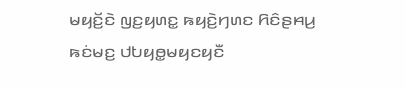ꤗꤟꤢꤩ꤬ꤢꤧ ꤜꤢ꤬ꤟꤛꤢ꤭ ꤒꤟꤢꤧ꤬ꤚꤛꤢ ꤖꤢꤨꤔꤌꤣ꤬ ꤒꤢꤦꤗꤢ꤬ ꤓꤝꤟꤥ꤭ꤗꤟꤢꤟꤢꤪ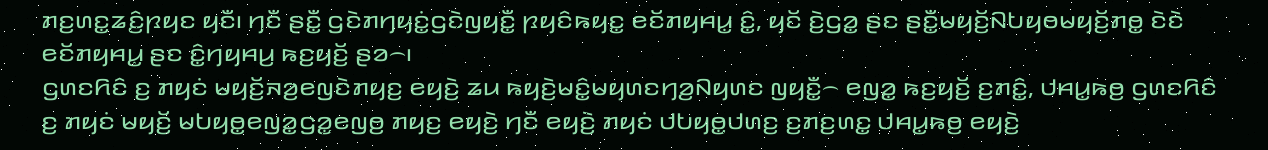ꤊꤢ꤬ꤛꤢ꤭ꤘꤢꤨ꤬ꤐꤟꤢ ꤟꤢꤪ꤯ ꤚꤢꤪ ꤔꤢꤪ꤭ ꤞꤢꤧꤊꤚꤟꤢꤦ꤭ꤞꤢꤧꤜꤟꤢꤪ꤭ ꤐꤟꤢꤨꤒꤟꤢ꤭ ꤕꤢꤩꤊꤟꤌꤣ꤭ ꤢꤨ꤭, ꤟꤢꤩ ꤢꤧ꤬ꤞꤤ꤭ ꤔꤢ ꤔꤢꤪ꤭ꤗꤟꤢꤩ꤬ꤡꤝꤟꤥꤗꤟꤢꤩ꤬ꤊꤥ꤭ ꤢꤧꤢꤧ ꤕꤢꤩꤊꤟꤌꤣ꤭ ꤔꤢ ꤢꤨ꤭ꤚꤟꤌꤣ꤬ ꤒꤢ꤬ꤟꤢꤩ꤬ ꤔꤤ꤮꤯
ꤞꤛꤢꤖꤢꤨ ꤢ꤬ ꤊꤟꤢꤦ ꤗꤟꤢꤩ꤬ꤏꤤ꤬ꤕꤜꤢꤧꤊꤟꤢ꤬ ꤕꤟꤢꤧ꤬ ꤘꤣ ꤒꤟꤢꤧ꤬ꤗꤢꤨ꤭ꤗꤟꤛꤢꤚꤤ꤬ꤡꤟꤛꤢ ꤜꤟꤢꤪ꤭꤮ ꤕꤜꤤ꤭ ꤒꤢ꤬ꤟꤢꤩ꤬ ꤢ꤬ꤊꤢꤨ꤭, ꤓꤌꤣ꤭ꤒꤥ꤬ ꤞꤛꤢꤖꤢꤨ ꤢ꤬ ꤊꤟꤢꤦ ꤗꤟꤢꤩ꤬ ꤗꤝꤟꤥ꤭ꤕꤜꤤ꤭ꤞꤤ꤭ꤕꤜꤥ꤬ ꤊꤟꤢ꤬ ꤕꤟꤢꤧ꤬ ꤚꤢꤪ ꤕꤟꤢꤧ꤬ ꤊꤟꤢꤦ ꤓꤝꤟꤥ꤭ꤓꤛꤢ꤬ ꤢ꤬ꤊꤢ꤬ꤛꤢ꤭ ꤓꤌꤣ꤭ꤒꤥ꤬ ꤕꤟꤢꤧ꤬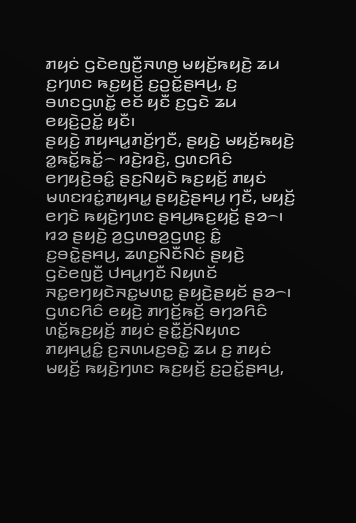ꤊꤟꤢꤦ ꤞꤢꤧꤕꤜꤢꤪ꤬ꤏꤛꤥ꤬ ꤗꤟꤢꤩ꤬ꤒꤟꤢꤧ꤬ ꤘꤣ ꤢ꤬ꤚꤛꤢ ꤒꤢ꤬ꤟꤢꤩ꤬ ꤢ꤬ꤑꤢꤩ꤭ꤔꤌꤣ꤬, ꤢ꤬ ꤋꤛꤢꤞꤛꤢꤩ꤭ ꤕꤢꤩ ꤟꤢꤪ ꤢ꤬ꤞꤢꤧ ꤘꤣ ꤕꤟꤢꤧ꤬ꤑꤢꤩ꤭ ꤟꤢꤪ꤯
ꤔꤟꤢꤧ꤬ ꤊꤟꤌꤣ꤭ꤊꤢꤩ꤬ꤚꤢꤪ, ꤔꤟꤢꤧ꤬ ꤗꤟꤢꤩ꤬ꤒꤟꤢꤧ꤬ ꤤ꤭ꤒꤢꤩ꤭ꤒꤢꤩ꤭꤮ ꤙꤢꤧ꤬ꤙꤢꤧ꤬, ꤞꤛꤢꤖꤢꤨ ꤕꤚꤟꤢꤧ꤬ꤋꤢꤨ꤭ ꤔꤢ꤬ꤡꤟꤢꤧ ꤒꤢ꤬ꤟꤢꤩ꤬ ꤊꤟꤢꤦ ꤗꤛꤢꤙꤢꤦ꤭ꤊꤟꤌꤣ꤭ ꤔꤟꤢꤧ꤬ꤔꤌꤣ꤬ ꤚꤢꤪ, ꤗꤟꤢꤩ꤬ ꤕꤚꤢꤧ ꤒꤟꤢꤧ꤬ꤚꤛꤢ ꤔꤌꤣ꤬ꤒꤢ꤬ꤟꤢꤩ꤬ ꤔꤤ꤮꤯ ꤙꤤ ꤔꤟꤢꤧ꤬ ꤤ꤬ꤞꤛꤥꤤ꤬ꤞꤛꤢ꤬ ꤢꤨ꤭ ꤢ꤬ꤋꤢꤧ꤭ꤔꤌꤣ꤬, ꤘꤛꤢ꤬ꤡꤢꤪꤡꤢꤦ ꤔꤟꤢꤧ꤬ ꤞꤢꤧꤕꤜꤢꤪ꤬ ꤓꤌꤣ꤭ꤚꤢꤪ ꤡꤟꤛꤢꤩ ꤏꤢ꤭ꤕꤚꤟꤢꤧꤏꤢ꤭ꤗꤛꤢ꤭ ꤔꤟꤢꤧ꤬ꤔꤟꤢꤩ ꤔꤤ꤮꤯
ꤞꤛꤢꤖꤢꤨ ꤕꤟꤢꤧ꤬ ꤊꤚꤢꤩ꤬ꤒꤢꤩ꤬ ꤋꤚꤤꤖꤢꤨ ꤛꤢꤩ꤭ꤒꤢ꤬ꤟꤢꤩ꤬ ꤊꤟꤢꤦ ꤔꤢꤪ꤭ꤢꤩ꤬ꤡꤟꤛꤢ ꤊꤟꤌꤣ꤭ꤢꤨ꤭ ꤢ꤬ꤏꤛꤣꤢ꤬ꤋꤢꤧ꤭ ꤘꤣ ꤢ꤬ ꤊꤟꤢꤦ ꤗꤟꤢꤩ꤬ ꤒꤟꤢꤧ꤬ꤚꤛꤢ ꤒꤢ꤬ꤟꤢꤩ꤬ ꤢ꤬ꤑꤢꤩ꤭ꤔꤌꤣ꤬,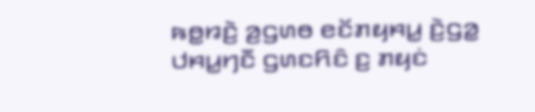ꤒꤥ꤭ꤙꤢꤧ꤬ ꤤ꤬ꤞꤛꤥ ꤕꤢꤩꤊꤟꤌꤣ꤭ ꤢꤧ꤬ꤞꤤ꤭ ꤓꤌꤣ꤭ꤚꤢꤪ ꤞꤛꤢꤖꤢꤨ ꤢ꤬ ꤊꤟꤢꤦ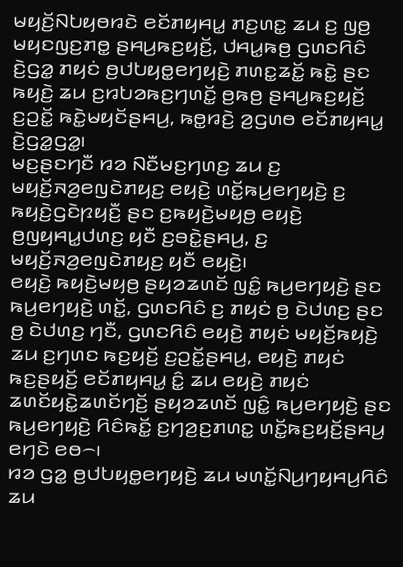ꤗꤟꤢꤩ꤬ꤡꤝꤟꤥꤙꤢꤧ ꤕꤢꤩꤊꤟꤌꤣ꤭ ꤊꤢ꤬ꤛꤢ꤭ ꤘꤣ ꤢ꤬ ꤜꤥ꤬ ꤗꤟꤢꤜꤢ꤬ꤊꤥ꤭ ꤔꤌꤣ꤬ꤒꤢ꤬ꤟꤢꤩ꤬, ꤓꤌꤣ꤭ꤒꤥ꤬ ꤞꤛꤢꤖꤢꤨ ꤢꤧ꤬ꤞꤤ꤭ ꤊꤟꤢꤦ ꤥ꤬ꤓꤝꤟꤥ꤭ꤕꤚꤟꤢꤧ꤬ ꤊꤛꤢ꤭ꤘꤢꤩ꤭ ꤒꤢꤧ꤭ ꤔꤢ ꤒꤟꤢꤧ꤬ ꤘꤣ ꤢ꤬ꤙꤝꤤꤒꤢ꤬ꤚꤛꤢꤩ꤭ ꤥ꤬ꤒꤥ꤬ ꤔꤌꤣ꤬ꤒꤢ꤬ꤟꤢꤩ꤬ ꤢ꤬ꤑꤢꤩ꤭ ꤒꤢꤧ꤭ꤗꤟꤢꤩꤔꤌꤣ꤬, ꤒꤥ꤭ꤙꤢꤧ꤬ ꤤ꤬ꤞꤛꤥ ꤕꤢꤩꤊꤟꤌꤣ꤭ ꤢꤧ꤬ꤞꤤ꤭ꤞꤤ꤭꤯
ꤗꤢ꤬ꤔꤢꤚꤢꤪ ꤙꤤ ꤡꤢꤪꤗꤢ꤬ꤚꤛꤢ꤬ ꤘꤣ ꤢ꤬ ꤗꤟꤢꤩ꤬ꤏꤤ꤬ꤕꤜꤢꤧꤊꤟꤢ꤬ ꤕꤟꤢꤧ꤬ ꤛꤢꤩ꤭ꤒꤣ꤬ꤕꤚꤟꤢꤧ꤬ ꤢ꤬ ꤒꤟꤢꤧ꤬ꤞꤢꤧꤐꤟꤢꤪ꤬ ꤔꤢ ꤢ꤬ꤒꤟꤢꤧ꤬ꤗꤟꤥ꤬ ꤕꤟꤢꤧ꤬ ꤥ꤬ꤜꤟꤌꤣ꤭ꤓꤛꤢ꤬ ꤟꤢꤪ ꤢ꤬ꤋꤢꤧ꤭ꤔꤌꤣ꤬, ꤢ꤬ ꤗꤟꤢꤩ꤬ꤏꤤ꤬ꤕꤜꤢꤧꤊꤟꤢ꤬ ꤟꤢꤪ ꤕꤟꤢꤧ꤬꤯
ꤕꤟꤢꤧ꤬ ꤒꤟꤢꤧ꤬ꤗꤟꤥ꤬ ꤔꤟꤤꤘꤛꤢꤩ ꤜꤢꤨ꤭ ꤒꤣ꤬ꤕꤚꤟꤢꤧ꤬ ꤔꤢ ꤒꤣ꤬ꤕꤚꤟꤢꤧ꤬ ꤛꤢꤩ꤭, ꤞꤛꤢꤖꤢꤨ ꤢ꤬ ꤊꤟꤢꤦ ꤥ꤬ ꤢꤧꤓꤛꤢ꤬ ꤔꤢ ꤥ꤬ ꤢꤧꤓꤛꤢ꤬ ꤚꤢꤪ, ꤞꤛꤢꤖꤢꤨ ꤕꤟꤢꤧ꤬ ꤊꤟꤢꤦ ꤗꤟꤢꤩ꤬ꤒꤟꤢꤧ꤬ ꤘꤣ ꤢ꤬ꤚꤛꤢ ꤒꤢ꤬ꤟꤢꤩ꤬ ꤢ꤬ꤑꤢꤩ꤭ꤔꤌꤣ꤬, ꤕꤟꤢꤧ꤬ ꤊꤟꤢꤦ ꤒꤢ꤬ꤔꤟꤢꤩ꤬ ꤕꤢꤩꤊꤟꤌꤣ꤭ ꤢꤨ꤭ ꤘꤣ ꤕꤟꤢꤧ꤬ ꤊꤟꤢꤦ ꤘꤛꤢꤩꤟꤢꤧ꤭ꤘꤛꤢꤩꤚꤢꤩ꤬ ꤔꤟꤤꤘꤛꤢꤩ ꤜꤢꤨ꤭ ꤒꤣ꤬ꤕꤚꤟꤢꤧ꤬ ꤔꤢ ꤒꤣ꤬ꤕꤚꤟꤢꤧ꤬ ꤖꤢꤨꤒꤢꤩ꤭ ꤢ꤬ꤚꤤ꤬ꤢ꤬ꤊꤛꤢ꤭ ꤛꤢꤩ꤭ꤒꤢ꤬ꤟꤢꤩ꤬ꤔꤌꤣ꤬ ꤕꤚꤢꤧ ꤕꤥ꤮꤯
ꤙꤤ ꤞꤤ꤭ ꤥ꤬ꤓꤝꤟꤥ꤭ꤕꤚꤟꤢꤧ꤬ ꤘꤣ ꤗꤛꤢꤩ꤭ꤡꤣ꤬ꤚꤟꤌꤣ꤬ꤖꤢꤨ ꤘꤣ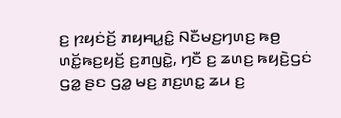ꤢ꤬ ꤐꤟꤢꤦꤢꤩ꤬ ꤊꤟꤌꤣ꤭ꤢꤨ꤭ ꤡꤢꤪꤗꤢ꤬ꤚꤛꤢ꤬ ꤒꤥ꤬ ꤛꤢꤩ꤭ꤒꤢ꤬ꤟꤢꤩ꤬ ꤢ꤬ꤊꤜꤢꤧ꤭, ꤚꤢꤪ ꤢ꤬ ꤘꤛꤢ꤬ ꤒꤟꤢꤧ꤬ꤞꤢꤦ ꤞꤤ꤭ ꤔꤢ ꤞꤤ꤭ ꤗꤢ꤬ ꤊꤢ꤬ꤛꤢ꤭ ꤘꤣ ꤢ꤬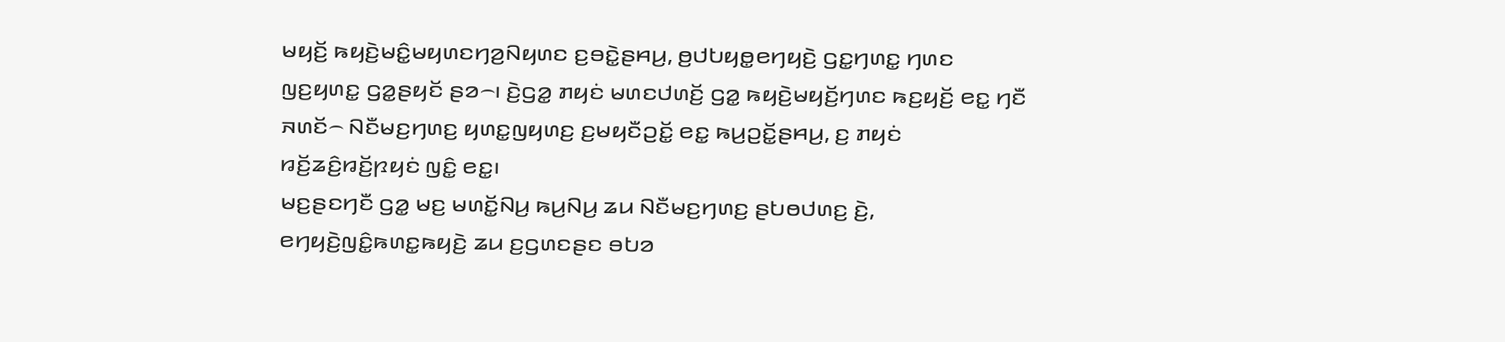ꤗꤟꤢꤩ꤬ ꤒꤟꤢꤧ꤬ꤗꤢꤨ꤭ꤗꤟꤛꤢꤚꤤ꤬ꤡꤟꤛꤢ ꤢ꤬ꤋꤢꤧ꤭ꤔꤌꤣ꤬, ꤥ꤬ꤓꤝꤟꤥ꤭ꤕꤚꤟꤢꤧ꤬ ꤞꤢ꤭ꤚꤛꤢ꤭ ꤚꤛꤢ ꤜꤢ꤬ꤟꤛꤢ꤭ ꤞꤤ꤭ꤔꤟꤢꤩ ꤔꤤ꤮꤯ ꤢꤧ꤬ꤞꤤ꤭ ꤊꤟꤢꤦ ꤗꤛꤢꤓꤛꤢꤩ꤬ ꤞꤤ꤭ ꤒꤟꤢꤧ꤬ꤗꤟꤢꤩ꤬ꤚꤛꤢ ꤒꤢ꤬ꤟꤢꤩ꤬ ꤕꤢ꤭ ꤚꤢꤪ ꤏꤛꤢꤩ꤮ ꤡꤢꤪꤗꤢ꤬ꤚꤛꤢ꤬ ꤟꤛꤢ꤭ꤜꤟꤛꤢ꤬ ꤢ꤬ꤗꤟꤢꤪꤑꤢꤩ꤭ ꤕꤢ꤭ ꤒꤣ꤬ꤑꤢꤩ꤭ꤔꤌꤣ꤬, ꤢ꤬ ꤊꤟꤢꤦ ꤙꤢꤩ꤬ꤘꤢꤨ꤬ꤙꤢꤩ꤬ꤐꤟꤢꤦ ꤜꤢꤨ꤭ ꤕꤢ꤭꤯
ꤗꤢ꤬ꤔꤢꤚꤢꤪ ꤞꤤ꤭ ꤗꤢ꤬ ꤗꤛꤢꤩ꤭ꤡꤣ꤬ ꤒꤣ꤬ꤡꤣ꤬ ꤘꤣ ꤡꤢꤪꤗꤢ꤬ꤚꤛꤢ꤬ ꤔꤝꤥꤓꤛꤢ꤬ ꤢꤧ꤬, ꤕꤚꤟꤢꤧ꤬ꤜꤢꤨ꤭ꤒꤛꤢ꤭ꤒꤟꤢꤧ꤬ ꤘꤣ ꤢ꤬ꤞꤛꤢꤔꤢ ꤋꤝꤤ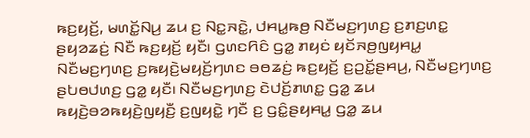ꤒꤢ꤬ꤟꤢꤩ꤬, ꤗꤛꤢꤩ꤭ꤡꤣ꤬ ꤘꤣ ꤢ꤬ ꤡꤢ꤭ꤏꤢꤧ꤭, ꤓꤌꤣ꤭ꤒꤥ꤬ ꤡꤢꤪꤗꤢ꤬ꤚꤛꤢ꤬ ꤢ꤬ꤊꤢ꤬ꤛꤢ꤭ ꤔꤟꤤꤘꤢꤦ꤬ ꤡꤢꤪ ꤒꤢ꤬ꤟꤢꤩ꤬ ꤟꤢꤪ꤯ ꤞꤛꤢꤖꤢꤨ ꤞꤤ꤭ ꤊꤟꤢꤦ ꤟꤢꤩꤏꤥ꤬ꤜꤟꤌꤣ꤭ ꤡꤢꤪꤗꤢ꤬ꤚꤛꤢ꤬ ꤢ꤬ꤒꤟꤢꤧ꤬ꤗꤟꤢꤩ꤬ꤚꤛꤢ ꤋꤥꤘꤢꤦ꤬ ꤒꤢ꤬ꤟꤢꤩ꤬ ꤢ꤬ꤑꤢꤩ꤭ꤔꤌꤣ꤬, ꤡꤢꤪꤗꤢ꤬ꤚꤛꤢ꤬ ꤔꤝꤥꤓꤛꤢ꤬ ꤞꤤ꤭ ꤟꤢꤪ꤯ ꤡꤢꤪꤗꤢ꤬ꤚꤛꤢ꤬ ꤢꤧꤓꤢꤩ꤬ꤊꤛꤢ꤭ ꤞꤤ꤭ ꤘꤣ ꤒꤟꤢꤧ꤬ꤋꤤꤒꤟꤢꤧ꤬ꤜꤟꤢꤪ꤬ ꤢ꤬ꤜꤟꤢꤧ꤭ ꤚꤢꤪ ꤢ꤬ ꤞꤢꤨ꤭ꤔꤟꤌꤣ꤭ ꤞꤤ꤭ ꤘꤣ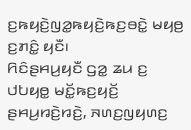ꤢ꤬ꤒꤟꤢꤧ꤬ꤜꤤ꤭ꤒꤟꤢꤧ꤬ꤒꤢ꤬ꤋꤢꤧ꤭ ꤗꤟꤥ꤬ ꤢ꤬ꤊꤢꤨ꤭ ꤟꤢꤪ꤯
ꤖꤢꤨꤔꤌꤣ꤬ꤟꤢꤪ ꤞꤤ꤭ ꤘꤣ ꤢ꤬ ꤓꤝꤟꤥ꤭ ꤗꤢꤩ꤭ꤒꤢ꤬ꤟꤢꤩ꤬ ꤔꤌꤣ꤬ꤙꤢꤧ꤬ꤙꤢꤧ꤬, ꤏꤛꤢ꤬ꤜꤟꤛꤢ꤬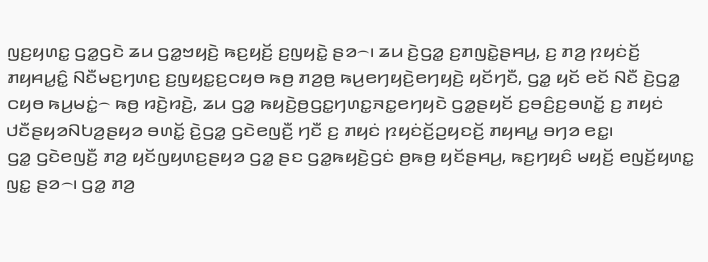ꤜꤢ꤬ꤟꤛꤢ꤭ ꤞꤤ꤭ꤞꤢꤧ ꤘꤣ ꤞꤤ꤭ꤠꤟꤢꤧ꤬ ꤒꤢ꤬ꤟꤢꤩ꤬ ꤢ꤬ꤜꤟꤢꤧ꤭ ꤔꤤ꤮꤯ ꤘꤣ ꤢꤧ꤬ꤞꤤ꤭ ꤢ꤬ꤊꤜꤢꤧ꤭ꤔꤌꤣ꤬, ꤢ꤬ ꤊꤤ꤬ ꤐꤟꤢꤦꤢꤩ꤬ ꤊꤟꤌꤣ꤭ꤢꤨ꤭ ꤡꤢꤪꤗꤢ꤬ꤚꤛꤢ꤬ ꤢ꤬ꤜꤟꤢ꤭ꤢ꤬ꤍꤟꤥ ꤒꤥ꤬ ꤊꤤ꤬ꤥ꤬ ꤒꤣ꤬ꤕꤚꤟꤢꤧ꤬ꤕꤚꤟꤢꤧ꤬ ꤟꤢꤩꤚꤢꤪ, ꤞꤤ꤭ ꤟꤢꤩ ꤕꤢꤩ ꤡꤢꤪ ꤢꤧ꤬ꤞꤤ꤭ ꤍꤟꤥ ꤒꤣ꤬ꤗꤢꤦ꤭꤮ ꤒꤥ꤬ ꤙꤢꤧ꤬ꤙꤢꤧ꤬, ꤘꤣ ꤞꤤ꤭ ꤒꤟꤢꤧ꤬ꤥ꤬ꤞꤢ꤭ꤚꤛꤢ꤭ꤏꤢ꤭ꤕꤚꤟꤢꤧ ꤞꤤ꤭ꤔꤟꤢꤩ ꤢ꤬ꤋꤢꤨ꤬ꤢ꤬ꤋꤛꤢꤩ꤭ ꤢ꤬ ꤊꤟꤢꤦ ꤓꤢꤪꤔꤟꤤꤡꤝꤤ꤬ꤔꤟꤤ ꤋꤛꤢꤩ꤭ ꤢꤧ꤬ꤞꤤ꤭ ꤞꤢꤧꤕꤜꤢꤪ꤬ ꤚꤢꤪ ꤢ꤬ ꤊꤟꤢꤦ ꤐꤟꤢꤦꤢꤩ꤬ꤑꤟꤢꤢꤩ꤬ ꤊꤟꤌꤣ꤭ ꤋꤚꤤ ꤕꤢ꤭꤯
ꤞꤤ꤭ ꤞꤢꤧꤕꤜꤢꤪ꤬ ꤊꤤ꤬ ꤟꤢꤩꤜꤟꤛꤢ꤬ꤔꤟꤤ ꤞꤤ꤭ ꤔꤢ ꤞꤤ꤭ꤒꤟꤢꤧ꤬ꤞꤢꤦ ꤥ꤬ꤒꤥ꤬ ꤟꤢꤩꤔꤌꤣ꤬, ꤒꤢ꤬ꤚꤟꤢꤨ ꤗꤟꤢꤩ꤬ ꤕꤜꤢꤩ꤬ꤟꤛꤢ꤭ ꤜꤢ꤭ ꤔꤤ꤮꤯ ꤞꤤ꤭ ꤊꤤ꤬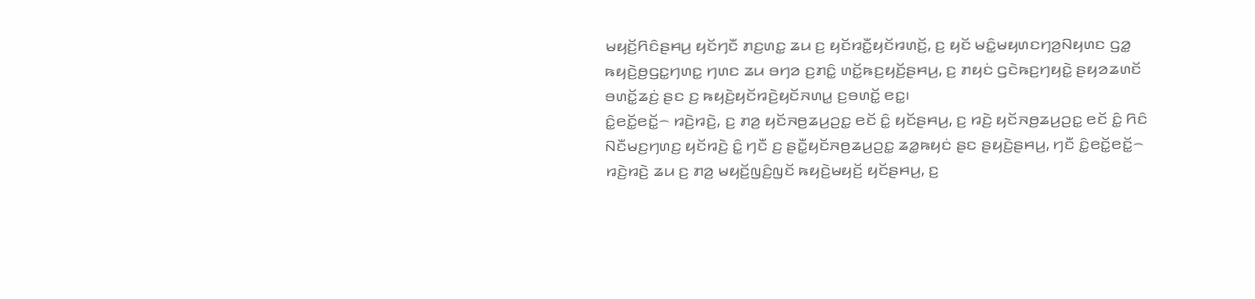ꤗꤟꤢꤩ꤬ꤖꤢꤨꤔꤌꤣ꤬ ꤟꤢꤩꤚꤢꤪ ꤊꤢ꤬ꤛꤢ꤭ ꤘꤣ ꤢ꤬ ꤟꤢꤩꤙꤢꤪ꤭ꤟꤢꤩꤙꤛꤢꤩ꤬, ꤢ꤬ ꤟꤢꤩ ꤗꤢꤨ꤭ꤗꤟꤛꤢꤚꤤ꤬ꤡꤟꤛꤢ ꤞꤤ꤭ ꤒꤟꤢꤧ꤬ꤥ꤬ꤞꤢ꤭ꤚꤛꤢ꤭ ꤚꤛꤢ ꤘꤣ ꤋꤚꤤ ꤢ꤬ꤊꤢꤨ꤭ ꤛꤢꤩ꤭ꤒꤢ꤬ꤟꤢꤩ꤬ꤔꤌꤣ꤬, ꤢ꤬ ꤊꤟꤢꤦ ꤞꤢꤧꤒꤢ꤬ꤚꤟꤢꤧ꤭ ꤔꤟꤤꤘꤛꤢꤩ ꤋꤛꤢꤩ꤭ꤘꤢꤦ꤬ ꤔꤢ ꤢ꤬ ꤒꤟꤢꤧ꤬ꤟꤢꤩꤙꤢꤧ꤬ꤟꤢꤩꤏꤛꤣ꤭ ꤢ꤬ꤋꤛꤢꤩ꤭ ꤕꤢ꤭꤯
ꤢꤨ꤭ꤕꤢꤩ꤭ꤕꤢꤩ꤭꤮ ꤙꤢꤧ꤬ꤙꤢꤧ꤬, ꤢ꤬ ꤊꤤ꤬ ꤟꤢꤩꤏꤥ꤬ꤘꤣ꤬ꤑꤢ꤭ ꤕꤢꤩ ꤢꤨ꤭ ꤟꤢꤩꤔꤌꤣ꤬, ꤢ꤬ ꤙꤢꤧ꤬ ꤟꤢꤩꤏꤥ꤬ꤘꤣ꤬ꤑꤢ꤭ ꤕꤢꤩ ꤢꤨ꤭ ꤖꤢꤨ ꤡꤢꤪꤗꤢ꤬ꤚꤛꤢ꤬ ꤟꤢꤩꤙꤢꤧ꤬ ꤢꤨ꤭ ꤚꤢꤪ ꤢ꤬ ꤔꤢꤪ꤭ꤟꤢꤩꤏꤥ꤬ꤘꤣ꤬ꤑꤢ꤭ ꤘꤤ꤭ꤒꤟꤢꤦ ꤔꤢ ꤔꤟꤢꤧ꤬ꤔꤌꤣ꤬, ꤚꤢꤪ ꤢꤨ꤭ꤕꤢꤩ꤭ꤕꤢꤩ꤭꤮ ꤙꤢꤧ꤬ꤙꤢꤧ꤬ ꤘꤣ ꤢ꤬ ꤊꤤ꤬ ꤗꤟꤢꤩ꤬ꤜꤢꤨ꤬ꤜꤢꤩ ꤒꤟꤢꤧ꤬ꤗꤟꤢꤩ꤬ ꤟꤢꤩꤔꤌꤣ꤬, ꤢ꤬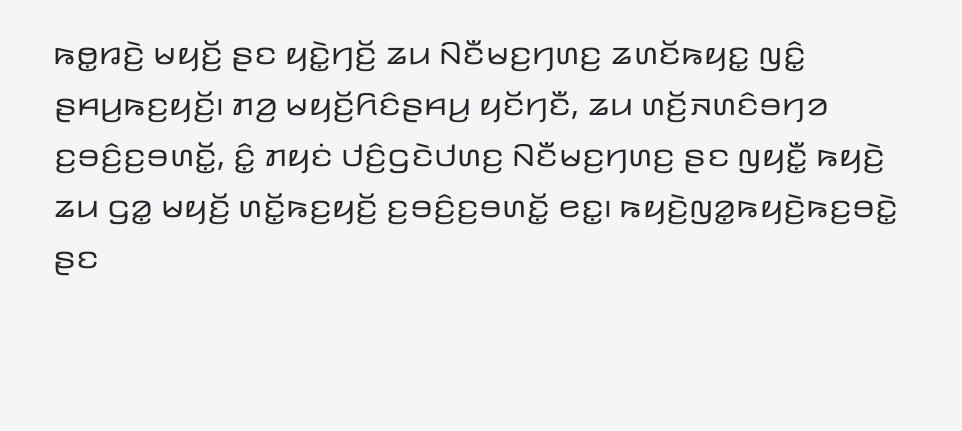ꤒꤥ꤭ꤙꤢꤧ꤬ ꤗꤟꤢꤩ꤬ ꤔꤢ ꤟꤢꤧ꤭ꤚꤢꤩ꤬ ꤘꤣ ꤡꤢꤪꤗꤢ꤬ꤚꤛꤢ꤬ ꤘꤛꤢꤩꤒꤟꤢ꤭ ꤜꤢꤨ꤭ ꤔꤌꤣ꤬ꤒꤢ꤬ꤟꤢꤩ꤬꤯ ꤊꤤ꤬ ꤗꤟꤢꤩ꤬ꤖꤢꤨꤔꤌꤣ꤬ ꤟꤢꤩꤚꤢꤪ, ꤘꤣ ꤛꤢꤩ꤬ꤏꤛꤢꤨꤋꤚꤤ ꤢ꤬ꤋꤢꤨ꤬ꤢ꤬ꤋꤛꤢꤩ꤭, ꤢꤨ꤭ ꤊꤟꤢꤦ ꤓꤢꤨ꤬ꤞꤢꤧꤓꤛꤢ꤬ ꤡꤢꤪꤗꤢ꤬ꤚꤛꤢ꤬ ꤔꤢ ꤜꤟꤢꤪ꤭ ꤒꤟꤢꤧ꤬ ꤘꤣ ꤞꤤ꤭ ꤗꤟꤢꤩ꤬ ꤛꤢꤩ꤭ꤒꤢ꤬ꤟꤢꤩ꤬ ꤢ꤬ꤋꤢꤨ꤬ꤢ꤬ꤋꤛꤢꤩ꤭ ꤕꤢ꤭꤯ ꤒꤟꤢꤧ꤬ꤜꤤ꤭ꤒꤟꤢꤧ꤬ꤒꤢ꤬ꤋꤢꤧ꤭ ꤔꤢ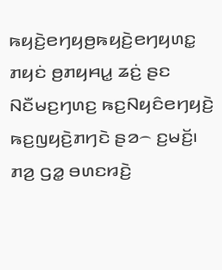ꤒꤟꤢꤧ꤬ꤕꤚꤟꤥ꤬ꤒꤟꤢꤧ꤬ꤕꤚꤟꤛꤢ꤭ ꤊꤟꤢꤦ ꤥ꤬ꤊꤟꤌꤣ꤭ ꤘꤢꤦ꤬ ꤔꤢ ꤡꤢꤪꤗꤢ꤬ꤚꤛꤢ꤬ ꤒꤢ꤬ꤡꤟꤢꤨꤕꤚꤟꤢꤧ꤬ ꤒꤢ꤬ꤜꤟꤢꤧ꤬ꤊꤚꤢꤧ ꤔꤤ꤮ ꤢ꤬ꤗꤢꤩ꤬꤯
ꤊꤤ꤬ ꤞꤤ꤭ ꤋꤛꤢꤙꤢꤧ꤬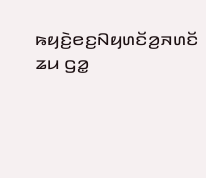ꤒꤟꤢꤧ꤬ꤕꤢ꤬ꤡꤟꤛꤢꤩꤤ꤬ꤏꤛꤢꤩ ꤘꤣ ꤞꤤ꤭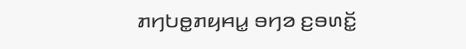ꤊꤚꤝꤥ꤭ꤊꤟꤌꤣ꤭ ꤋꤚꤤ ꤢ꤬ꤋꤛꤢꤩ꤭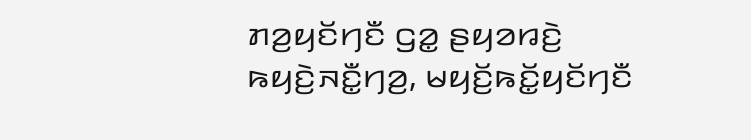ꤊꤤ꤬ꤟꤢꤩꤚꤢꤪ ꤞꤤ꤭ ꤔꤟꤤꤙꤢꤧ꤬ ꤒꤟꤢꤧ꤬ꤏꤢꤪ꤭ꤚꤤ꤬, ꤗꤟꤢꤩ꤬ꤒꤢꤩ꤭ꤟꤢꤩꤚꤢꤪ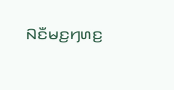ꤡꤢꤪꤗꤢ꤬ꤚꤛꤢ꤬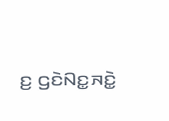ꤢ꤬ ꤞꤢꤧꤡꤢ꤭ꤏꤢꤧ꤭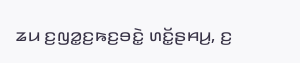ꤘꤣ ꤢ꤬ꤜꤤ꤭ꤢ꤬ꤒꤢ꤬ꤋꤢꤧ꤭ ꤛꤢꤩ꤭ꤔꤌꤣ꤬, ꤢ꤬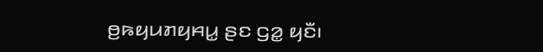ꤥ꤬ꤒꤟꤣꤊꤟꤌꤣ꤭ ꤔꤢ ꤞꤤ꤭ ꤟꤢꤪ꤯